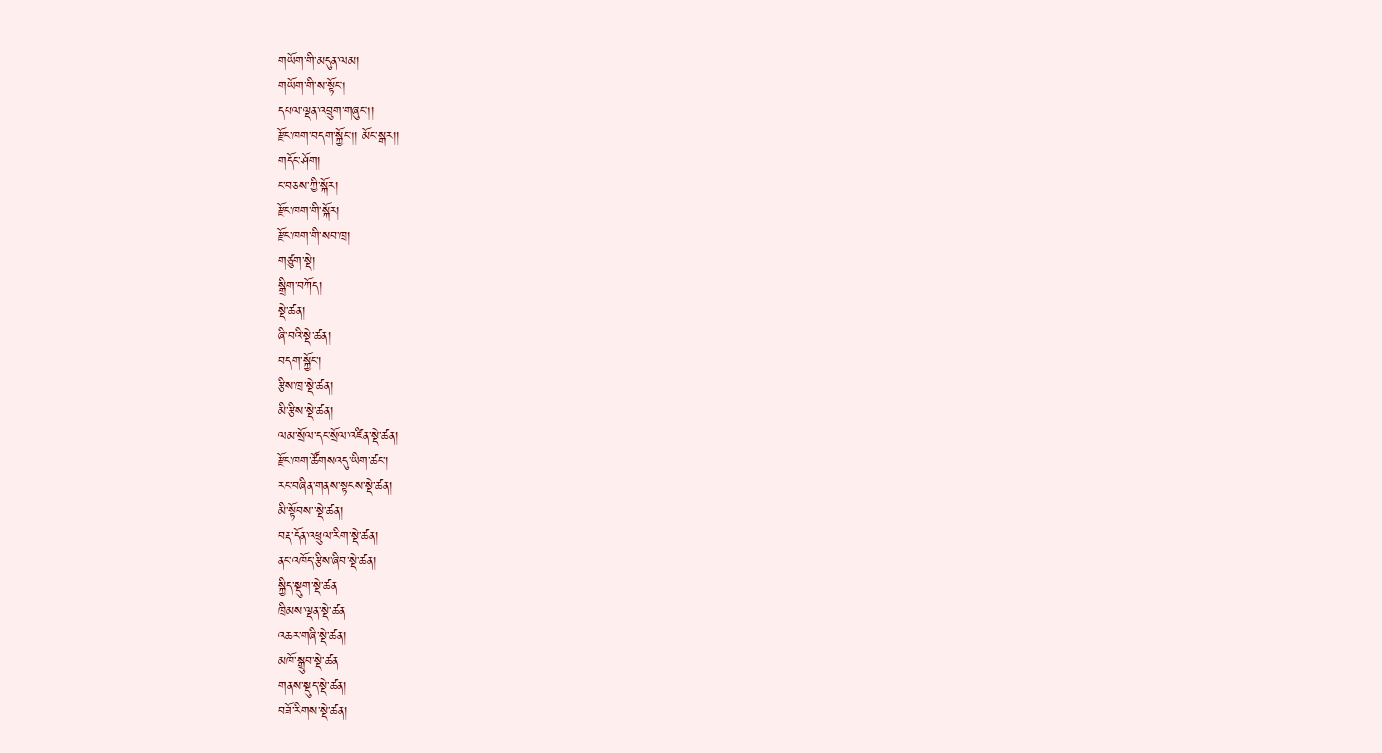གཡོག་གི་མདུན་ལམ།
གཡོག་གི་ས་སྟོང།
དཔལ་ལྡན་འབྲུག་གཞུང།།
རྫོང་ཁག་བདག་སྐྱོང།། མོང་སྒར།།
གདོང་ཤོག།
ང་བཅས་ཀྱི་སྐོར།
རྫོང་ཁག་གི་སྐོར།
རྫོང་ཁག་གི་སབ་ཁྲ།
གཙུག་སྡེ།
སྒྲིག་བཀོད།
སྡེ་ཚན།
ཞི་བའི་སྡེ་ཚན།
བདག་སྐྱོང་།
རྩིས་ཁྲ་སྡེ་ཚན།
མི་རྩིས་སྡེ་ཚན།
ལམ་སྲོལ་དང་སྲོལ་འཛིན་སྡེ་ཚན།
རྫོང་ཁག་ཚོགསའདུ་ཡིག་ཚང་།
རང་བཞིན་གནས་སྟངས་སྡེ་ཚན།
མི་སྟོབས་་སྡེ་ཚན།
བརྡ་དོན་འཕྲུལ་རིག་སྡེ་ཚན།
ནང་འཁོད་རྩིས་ཞིབ་སྡེ་ཚན།
སྐྱིད་སྡུག་སྡེ་ཚན
ཁྲིམས་ལྡན་སྡེ་ཚན
འཆར་གཞི་སྡེ་ཚན།
མཁོ་སྒྲུབ་སྡེ་ཚན
གནས་སྡུད་སྡེ་ཚན།
བཟོ་རིགས་སྡེ་ཚན།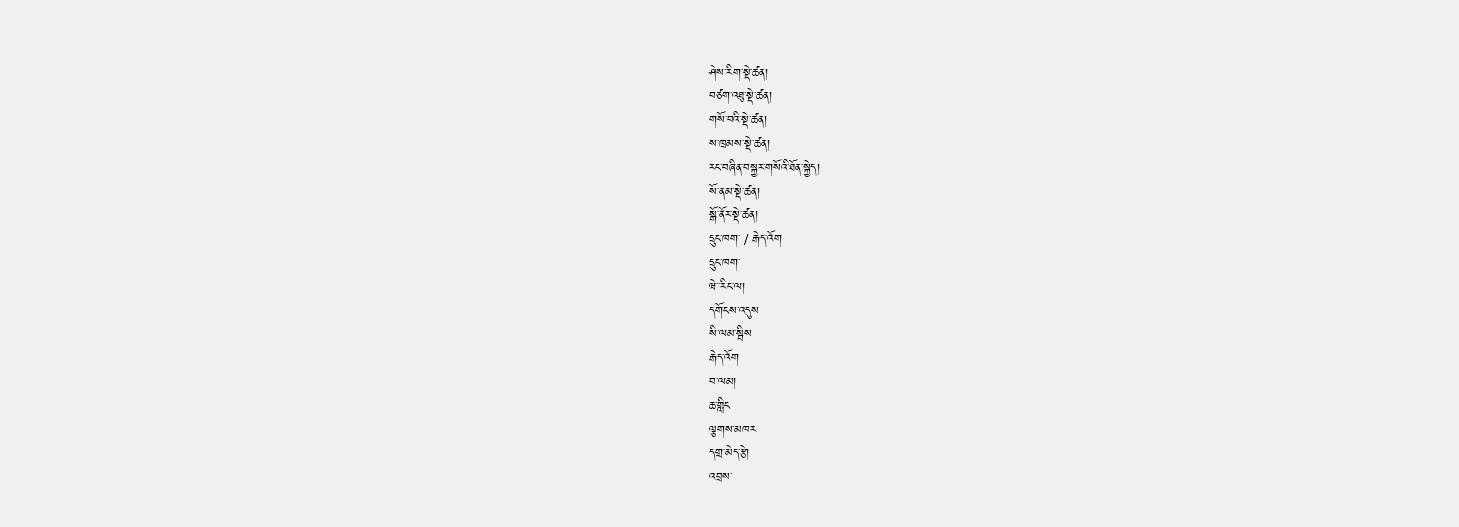ཤེས་རིག་སྡེ་ཚན།
བཙག་འཐུ་སྡེ་ཚན།
གསོ་བའི་སྡེ་ཚན།
ས་ཁྲམས་སྡེ་ཚན།
རང་བཞིན་བསྐྱར་གསོའི་ཐོན་སྐྱེད།
སོ་ནམ་སྡེ་ཚན།
སྒོ་ནོར་སྡེ་ཚན།
དྲུང་ཁག་ / རྒེད་འོག
དྲུང་ཁག་
ཝེ་་རིང་ལ།
དགོངས་འདུས
སི་ལམ་སྦིས
རྒེད་འོག
བ་ལམ།
ཆ་གླིང
ལྕགས་མཁར
དགྲ་མེད་རྩེ།
འབྲས་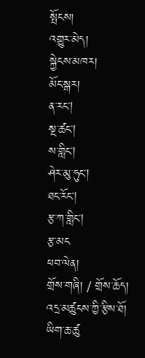སྤོངས།
འགྱུར་མེད།
སྐྱེངས་མཁར།
མོང་སྒར།
ན་རང།
སྔ་ཚང།
ས་གླིང།
ཤེར་མུ་ཧུང།
ཐང་རོང།
རྩ་ཀ་གླིང།
རྩ་མང
ཕབ་ལེན།
གྲོས་གཞི། / གྲོས་ཆོད།
འདྲ་མཚུངས་ཀྱི་རྩིས་ཐོ།
ཡིག་ཆ་ཚུ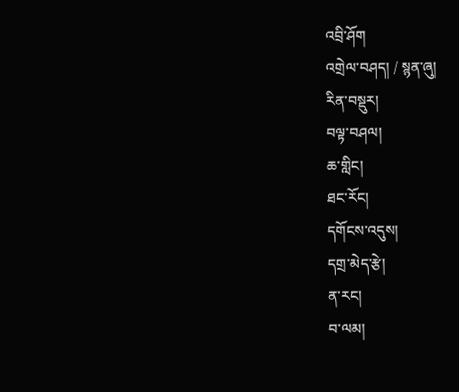འབྲི་ཤོག
འགྲེལ་བཤད། / སྙན་ཞུ།
རིན་བསྡུར།
བལྟ་བཤལ།
ཆ་གླིང།
ཐང་རོང།
དགོངས་འདུས།
དགྲ་མེད་རྩེ།
ན་རང།
བ་ལམ།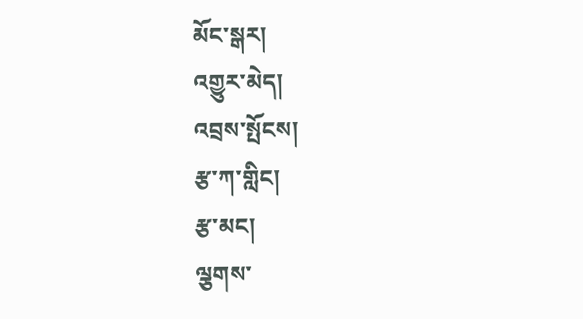མོང་སྒར།
འགྱུར་མེད།
འབྲས་སྤོངས།
རྩ་ཀ་གླིང།
རྩ་མང།
ལྕགས་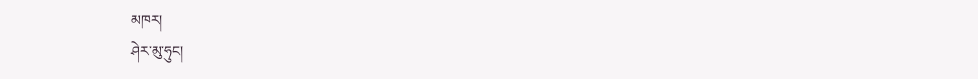མཁར།
ཤེར་མུ་ཧུང།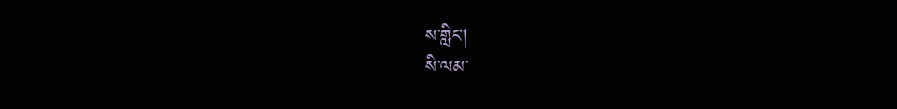ས་གླིང།
སི་ལམ་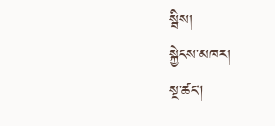སྦིས།
སྐྱེངས་མཁར།
སྔ་ཚང།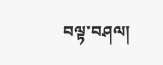བལྟ་བཤལ།